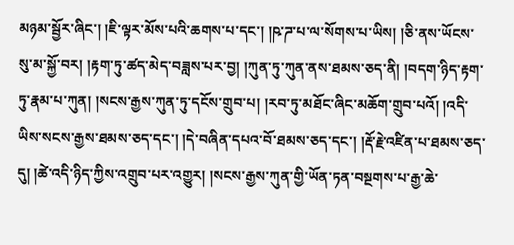མཉམ་སྦྱོར་ཞིང་། །ཇི་ལྟར་མོས་པའི་ཆགས་པ་དང་། །ཥ་ཌ་པ་ལ་སོགས་པ་ཡིས། །ཅི་ནས་ཡོངས་སུ་མ་སྐྱོ་བར། །རྟག་ཏུ་ཚད་མེད་བཟླས་པར་བྱ། །ཀུན་ཏུ་ཀུན་ནས་ཐམས་ཅད་ནི། །བདག་ཉིད་རྟག་ཏུ་རྣམ་པ་ཀུན། །སངས་རྒྱས་ཀུན་ཏུ་དངོས་གྲུབ་པ། །རབ་ཏུ་མཐོང་ཞིང་མཆོག་གྲུབ་པའོ། །འདི་ཡིས་སངས་རྒྱས་ཐམས་ཅད་དང་། །དེ་བཞིན་དཔའ་བོ་ཐམས་ཅད་དང་། །རྡོ་རྗེ་འཛིན་པ་ཐམས་ཅད་དུ། །ཚེ་འདི་ཉིད་ཀྱིས་འགྲུབ་པར་འགྱུར། །སངས་རྒྱས་ཀུན་གྱི་ཡོན་ཏན་བསྔགས་པ་རྒྱ་ཆེ་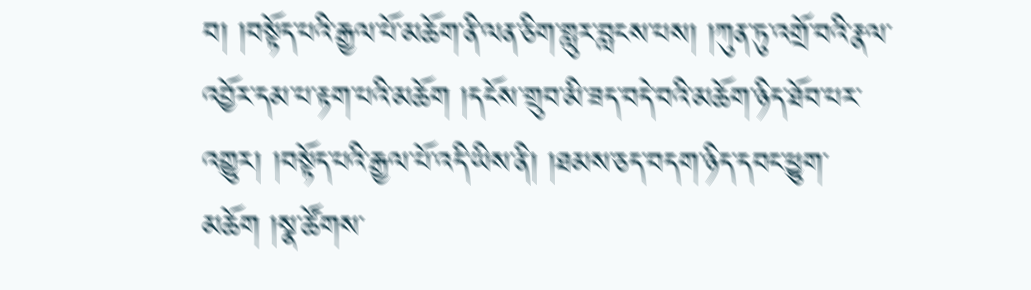བ། །བསྟོད་པའི་རྒྱལ་པོ་མཆོག་ནི་ལན་ཅིག་གླུར་བླངས་པས། །ཀུན་ཏུ་འགྲོ་བའི་རྣལ་འབྱོར་དམ་པ་རྟག་པའི་མཆོག །དངོས་གྲུབ་མི་ཟད་བདེ་བའི་མཆོག་ཉིད་ཐོབ་པར་འགྱུར། །བསྟོད་པའི་རྒྱལ་པོ་འདི་ཡིས་ནི། །ཐམས་ཅད་བདག་ཉིད་དབང་ཕྱུག་མཆོག །སྣ་ཚོགས་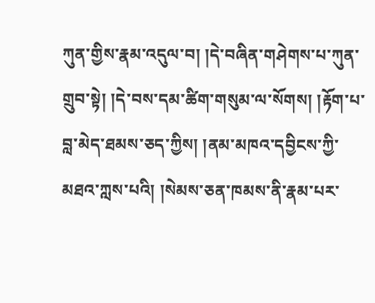ཀུན་གྱིས་རྣམ་འདུལ་བ། །དེ་བཞིན་གཤེགས་པ་ཀུན་གྲུབ་སྟེ། །དེ་བས་དམ་ཚིག་གསུམ་ལ་སོགས། །རྟོག་པ་བླ་མེད་ཐམས་ཅད་ཀྱིས། །ནམ་མཁའ་དབྱིངས་ཀྱི་མཐའ་ཀླས་པའི། །སེམས་ཅན་ཁམས་ནི་རྣམ་པར་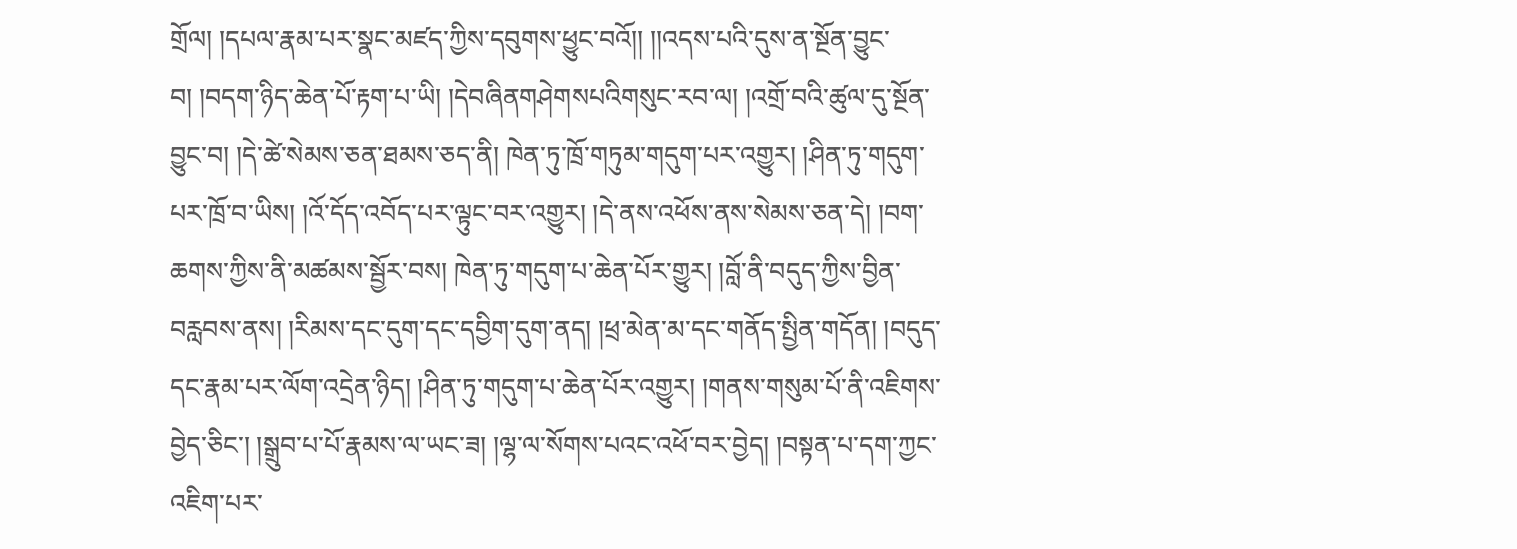གྲོལ། །དཔལ་རྣམ་པར་སྣང་མཛད་ཀྱིས་དབུགས་ཕྱུང་བའོ།། །།འདས་པའི་དུས་ན་སྔོན་བྱུང་བ། །བདག་ཉིད་ཆེན་པོ་རྟག་པ་ཡི། །དེབཞིནགཤེགསཔའིགསུང་རབ་ལ། །འགྲོ་བའི་ཚུལ་དུ་སྔོན་བྱུང་བ། །དེ་ཚེ་སེམས་ཅན་ཐམས་ཅད་ནི། ཁེན་ཏུ་ཁྲོ་གཏུམ་གདུག་པར་འགྱུར། །ཤིན་ཏུ་གདུག་པར་ཁྲོ་བ་ཡིས། །འོ་དོད་འབོད་པར་ལྟུང་བར་འགྱུར། །དེ་ནས་འཕོས་ནས་སེམས་ཅན་དེ། །བག་ཆགས་ཀྱིས་ནི་མཚམས་སྦྱོར་བས། ཁེན་ཏུ་གདུག་པ་ཆེན་པོར་གྱུར། །བློ་ནི་བདུད་ཀྱིས་བྱིན་བརླབས་ནས། །རིམས་དང་དུག་དང་དབྱིག་དུག་ནད། །ཕྲ་མེན་མ་དང་གནོད་སྤྱིན་གདོན། །བདུད་དང་རྣམ་པར་ལོག་འདྲེན་ཉིད། །ཤིན་ཏུ་གདུག་པ་ཆེན་པོར་འགྱུར། །གནས་གསུམ་པོ་ནི་འཇིགས་བྱེད་ཅིང་། །སྒྲུབ་པ་པོ་རྣམས་ལ་ཡང་ཟ། །ལྷ་ལ་སོགས་པའང་འཕོ་བར་བྱེད། །བསྟན་པ་དག་ཀྱང་འཇིག་པར་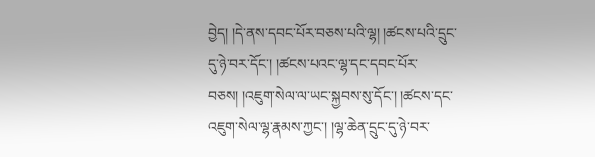བྱེད། །དེ་ནས་དབང་པོར་བཅས་པའི་ལྷ། །ཚངས་པའི་དྲུང་དུ་ཉེ་བར་དོང་། །ཚངས་པའང་ལྷ་དང་དབང་པོར་བཅས། །འཇུག་སེལ་ལ་ཡང་སྐྱབས་སུ་དོང་། །ཚངས་དང་འཇུག་སེལ་ལྷ་རྣམས་ཀྱང་། །ལྷ་ཆེན་དྲུང་དུ་ཉེ་བར་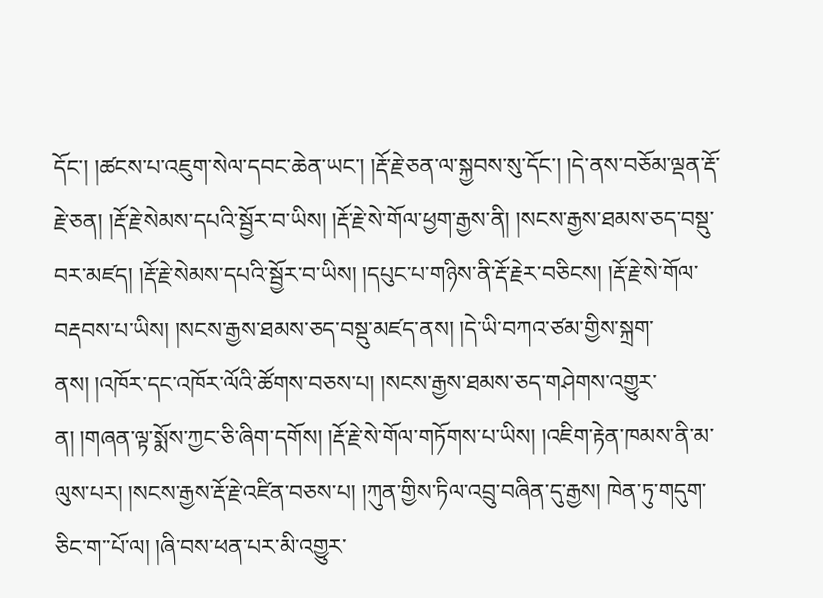དོང་། །ཚངས་པ་འཇུག་སེལ་དབང་ཆེན་ཡང་། །རྡོ་རྗེ་ཅན་ལ་སྐྱབས་སུ་དོང་། །དེ་ནས་བཅོམ་ལྡན་རྡོ་རྗེ་ཅན། །རྡོ་རྗེ་སེམས་དཔའི་སྦྱོར་བ་ཡིས། །རྡོ་རྗེ་སེ་གོལ་ཕྱག་རྒྱས་ནི། །སངས་རྒྱས་ཐམས་ཅད་བསྡུ་བར་མཛད། །རྡོ་རྗེ་སེམས་དཔའི་སྦྱོར་བ་ཡིས། །དཔུང་པ་གཉིས་ནི་རྡོ་རྗེར་བཅིངས། །རྡོ་རྗེ་སེ་གོལ་བརྡབས་པ་ཡིས། །སངས་རྒྱས་ཐམས་ཅད་བསྡུ་མཛད་ནས། །དེ་ཡི་བཀའ་ཙམ་གྱིས་སྐྲག་ནས། །འཁོར་དང་འཁོར་ལོའི་ཚོགས་བཅས་པ། །སངས་རྒྱས་ཐམས་ཅད་གཤེགས་འགྱུར་ན། །གཞན་ལྟ་སྨོས་ཀྱང་ཅི་ཞིག་དགོས། །རྡོ་རྗེ་སེ་གོལ་གཏོགས་པ་ཡིས། །འཇིག་རྟེན་ཁམས་ནི་མ་ལུས་པར། །སངས་རྒྱས་རྡོ་རྗེ་འཛིན་བཅས་པ། །ཀུན་གྱིས་ཏིལ་འབྲུ་བཞིན་དུ་རྒྱས། ཁེན་ཏུ་གདུག་ཅིང་ག་་པོ་ལ། །ཞི་བས་ཕན་པར་མི་འགྱུར་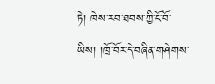ཏེ། ཁེས་རབ་ཐབས་ཀྱི་ངོ་བོ་ཡིས། །ཁྲོ་བོར་དེ་བཞིན་གཤེགས་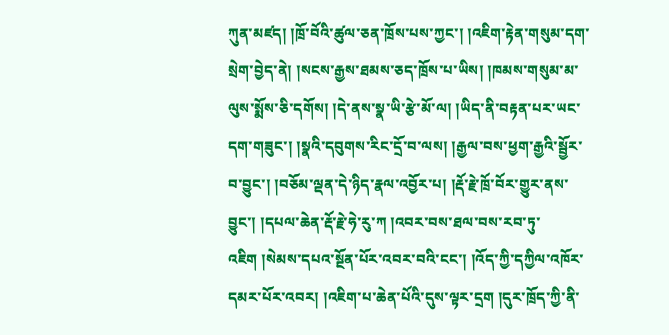ཀུན་མཛད། །ཁྲོ་བོའི་ཚུལ་ཅན་ཁྲོས་པས་ཀྱང་། །འཇིག་རྟེན་གསུམ་དག་སྲེག་བྱེད་ནེ། །སངས་རྒྱས་ཐམས་ཅད་ཁྲོས་པ་ཡིས། །ཁམས་གསུམ་མ་ལུས་སྨོས་ཅི་དགོས། །དེ་ནས་སྣ་ཡི་རྩེ་མོ་ལ། །ཡིད་ནི་བརྟན་པར་ཡང་དག་གཟུང་། །སྣའི་དབུགས་རིང་དྲོ་བ་ལས། །རྒྱལ་བས་ཕྱག་རྒྱའི་སྦྱོར་བ་བྱུང་། །བཅོམ་ལྡན་དེ་ཉིད་རྣལ་འབྱོར་པ། །རྡོ་རྗེ་ཁྲོ་བོར་གྱུར་ནས་བྱུང་། །དཔལ་ཆེན་རྡོ་རྗེ་ཧེ་རུ་ཀ །འབར་བས་ཐལ་བས་རབ་ཏུ་འཇིག །སེམས་དཔའ་སྔོན་པོར་འབར་བའི་ངང་། །འོད་ཀྱི་དཀྱིལ་འཁོར་དམར་པོར་འབར། །འཇིག་པ་ཆེན་པོའི་དུས་ལྟར་དྲག །དུར་ཁྲོད་ཀྱི་ནི་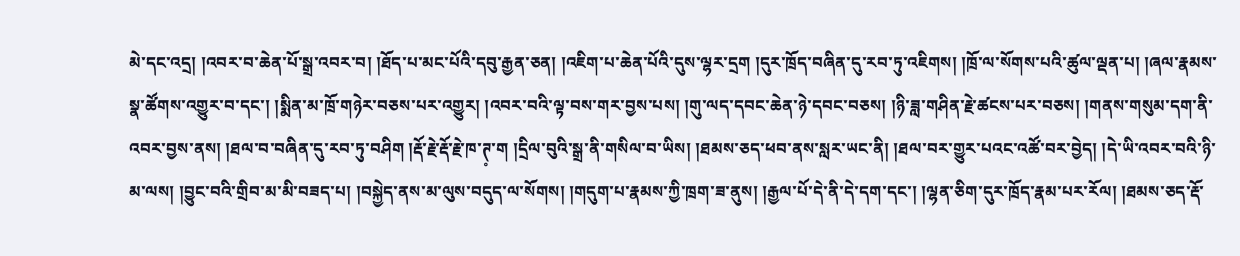མེ་དང་འདྲ། །འབར་བ་ཆེན་པོ་སྒྲ་འབར་བ། །ཐོད་པ་མང་པོའི་དབུ་རྒྱན་ཅན། །འཇིག་པ་ཆེན་པོའི་དུས་ལྷར་དྲག །དུར་ཁྲོད་བཞིན་དུ་རབ་ཏུ་འཇིགས། །ཁྲོ་ལ་སོགས་པའི་ཚུལ་ལྡན་པ། །ཞལ་རྣམས་སྣ་ཚོགས་འགྱུར་བ་དང་། །སྨིན་མ་ཁྲོ་གཉེར་བཅས་པར་འགྱུར། །འབར་བའི་ལྟ་བས་གར་བྱས་པས། །གུ་ལད་དབང་ཆེན་ཉེ་དབང་བཅས། །ཉི་ཟླ་གཤིན་རྗེ་ཚངས་པར་བཅས། །གནས་གསུམ་དག་ནི་འབར་བྱས་ནས། །ཐལ་བ་བཞིན་དུ་རབ་ཏུ་བཤིག །རྡོ་རྗེ་རྡོ་རྗེ་ཁ་ཊ༷་ག །དྲིལ་བུའི་སྒྲ་ནི་གསིལ་བ་ཡིས། །ཐམས་ཅད་ཕབ་ནས་སླར་ཡང་ནི། །ཐལ་བར་གྱུར་པའང་འཚོ་བར་བྱེད། །དེ་ཡི་འབར་བའི་ཉི་མ་ལས། །བྱུང་བའི་གྲིབ་མ་མི་བཟད་པ། །བསྐྱེད་ནས་མ་ལུས་བདུད་ལ་སོགས། །གདུག་པ་རྣམས་ཀྱི་ཁྲག་ཟ་ནུས། །རྒྱལ་པོ་དེ་ནི་དེ་དག་དང་། །ལྷན་ཅིག་དུར་ཁྲོད་རྣམ་པར་རོལ། །ཐམས་ཅད་རྡོ་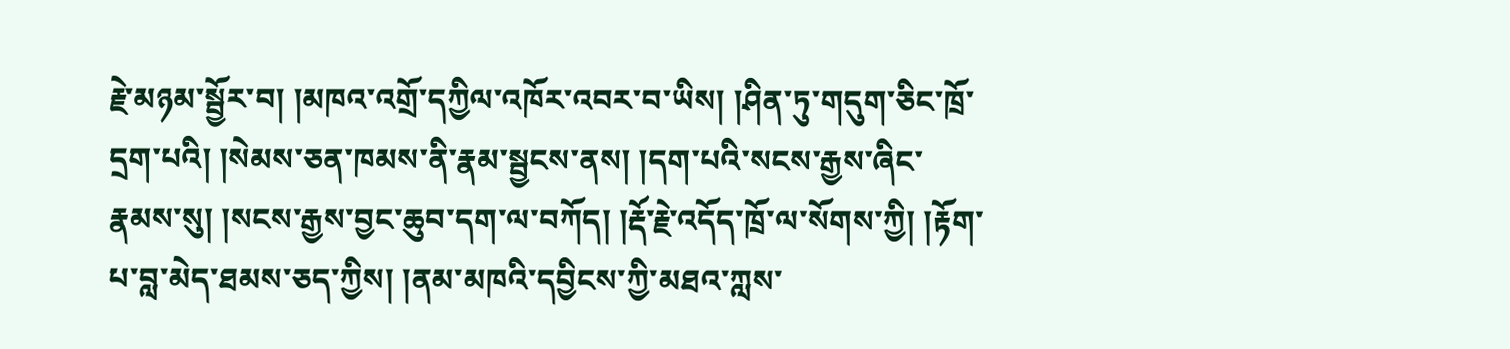རྗེ་མཉམ་སྦྱོར་བ། །མཁའ་འགྲོ་དཀྱིལ་འཁོར་འབར་བ་ཡིས། །ཤིན་ཏུ་གདུག་ཅིང་ཁྲོ་དྲག་པའི། །སེམས་ཅན་ཁམས་ནི་རྣམ་སྦྱངས་ནས། །དག་པའི་སངས་རྒྱས་ཞིང་རྣམས་སུ། །སངས་རྒྱས་བྱང་ཆུབ་དག་ལ་བཀོད། །རྡོ་རྗེ་འདོད་ཁྲོ་ལ་སོགས་ཀྱི། །རྟོག་པ་བླ་མེད་ཐམས་ཅད་ཀྱིས། །ནམ་མཁའི་དབྱིངས་ཀྱི་མཐའ་ཀླས་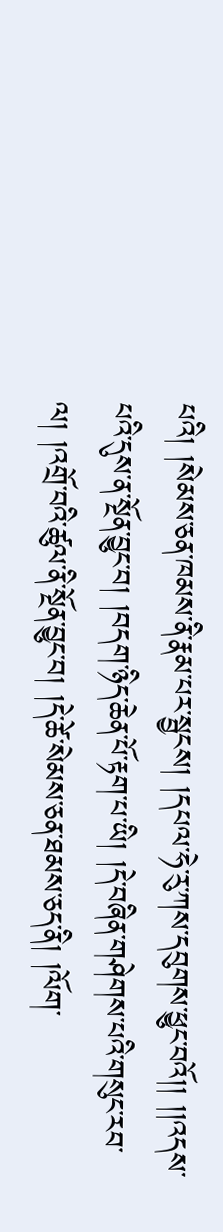པའི། །སེམས་ཅན་ཁམས་ནི་རྣམ་པར་སྦྱངས། །དཔལ་ཧེ་རུ་ཀས་དབུགས་ཕྱུང་བའོ།། །།འདས་པའི་དུས་ན་སྔོན་བྱུང་བ། །བདག་ཉིད་ཆེན་པོ་རྟག་པ་ཡི། །དེ་བཞིན་གཤེགས་པའི་གསུང་རབ་ལ། །འགྲོ་བའི་ཚུལ་ནི་སྔོན་བྱུང་བ། །དེ་ཚེ་སེམས་ཅན་ཐམས་ཅད་ནི། །ལོག་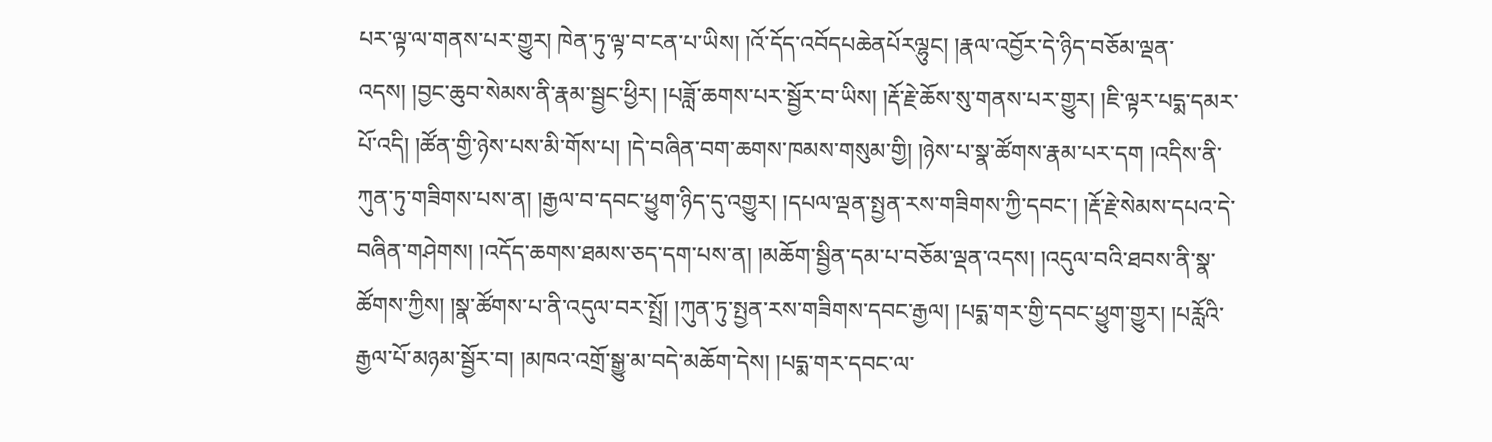པར་ལྟ་ལ་གནས་པར་གྱུར། ཁེན་ཏུ་ལྟ་བ་ངན་པ་ཡིས། །འོ་དོད་འབོདཔཆེནཔོརལྷུང། །རྣལ་འབྱོར་དེ་ཉིད་བཅོམ་ལྡན་འདས། །བྱང་ཆུབ་སེམས་ནི་རྣམ་སྦྱང་ཕྱིར། །པཟློ་ཆགས་པར་སྦྱོར་བ་ཡིས། །རྡོ་རྗེ་ཆོས་སུ་གནས་པར་གྱུར། །ཇི་ལྟར་པདྨ་དམར་པོ་འདི། །ཚོན་གྱི་ཉེས་པས་མི་གོས་པ། །དེ་བཞིན་བག་ཆགས་ཁམས་གསུམ་གྱི། །ཉེས་པ་སྣ་ཚོགས་རྣམ་པར་དག །འདིས་ནི་ཀུན་ཏུ་གཟིགས་པས་ན། །རྒྱལ་བ་དབང་ཕྱུག་ཉིད་དུ་འགྱུར། །དཔལ་ལྡན་སྤྱན་རས་གཟིགས་ཀྱི་དབང་། །རྡོ་རྗེ་སེམས་དཔའ་དེ་བཞིན་གཤེགས། །འདོད་ཆགས་ཐམས་ཅད་དག་པས་ན། །མཆོག་སྦྱིན་དམ་པ་བཅོམ་ལྡན་འདས། །འདུལ་བའི་ཐབས་ནི་སྣ་ཚོགས་ཀྱིས། །སྣ་ཚོགས་པ་ནི་འདུལ་བར་སྤྲོ། །ཀུན་ཏུ་སྤྱན་རས་གཟིགས་དབང་རྒྱལ། །པདྨ་གར་གྱི་དབང་ཕྱུག་གྱུར། །པརློའི་རྒྱལ་པོ་མཉམ་སྦྱོར་བ། །མཁའ་འགྲོ་སྒྱུ་མ་བདེ་མཆོག་དེས། །པདྨ་གར་དབང་ལ་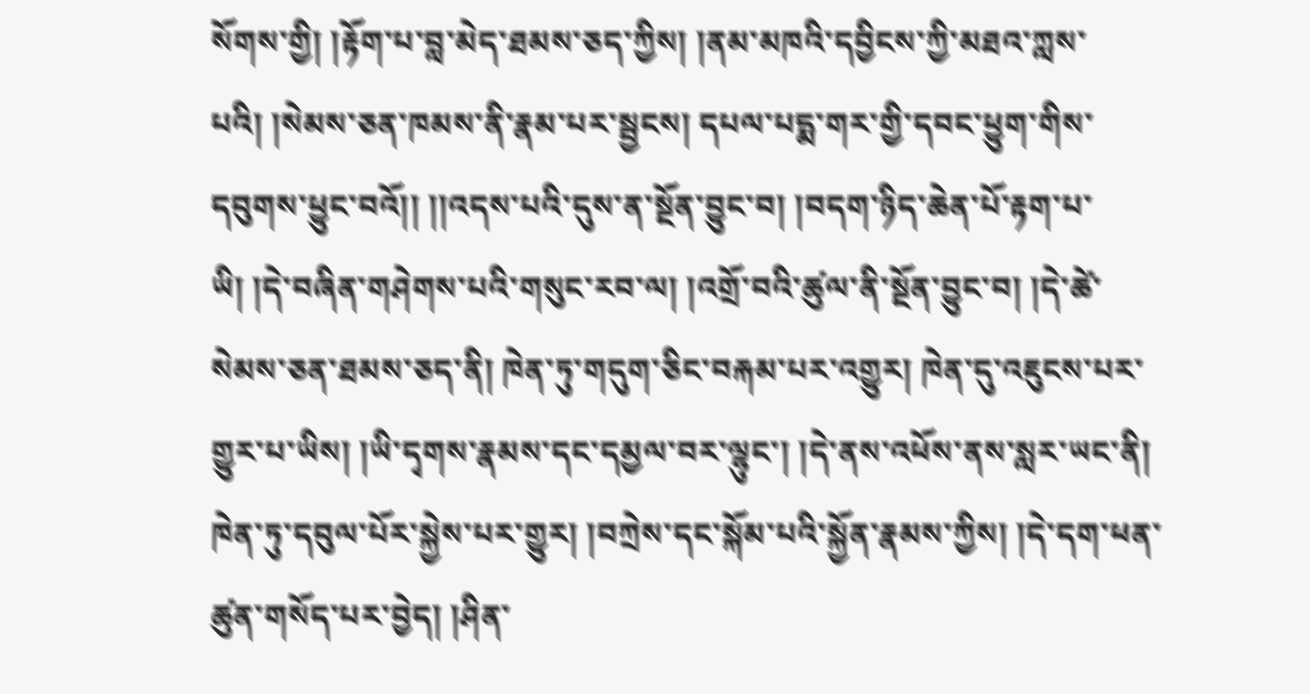སོགས་གྱི། །རྟོག་པ་བླ་མེད་ཐམས་ཅད་ཀྱིས། །ནམ་མཁའི་དབྱིངས་ཀྱི་མཐའ་ཀླས་པའི། །སེམས་ཅན་ཁམས་ནི་རྣམ་པར་སྦྱངས། དཔལ་པདྨ་གར་གྱི་དབང་ཕྱུག་གིས་དབུགས་ཕྱུང་བའོ།། །།འདས་པའི་དུས་ན་སྔོན་བྱུང་བ། །བདག་ཉིད་ཆེན་པོ་རྟག་པ་ཡི། །དེ་བཞིན་གཤེགས་པའི་གསུང་རབ་ལ། །འགྲོ་བའི་ཚུལ་ནི་སྔོན་བྱུང་བ། །དེ་ཚེ་སེམས་ཅན་ཐམས་ཅད་ནི། ཁེན་ཏུ་གདུག་ཅིང་བརྐམ་པར་འགྱུར། ཁེན་དུ་འཇུངས་པར་གྱུར་པ་ཡིས། །ཡི་དྭགས་རྣམས་དང་དམྱལ་བར་ལྷུང་། །དེ་ནས་འཕོས་ནས་སླར་ཡང་ནི། ཁེན་ཏུ་དབུལ་པོར་སྐྱེས་པར་གྱུར། །བཀྲེས་དང་སྐོམ་པའི་སྐྱོན་རྣམས་ཀྱིས། །དེ་དག་ཕན་ཚུན་གསོད་པར་བྱེད། །ཤིན་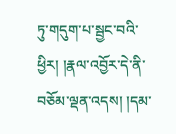ཏུ་གདུག་པ་སྦྱང་བའི་ཕྱིར། །རྣལ་འབྱོར་དེ་ནི་བཅོམ་ལྡན་འདས། །དམ་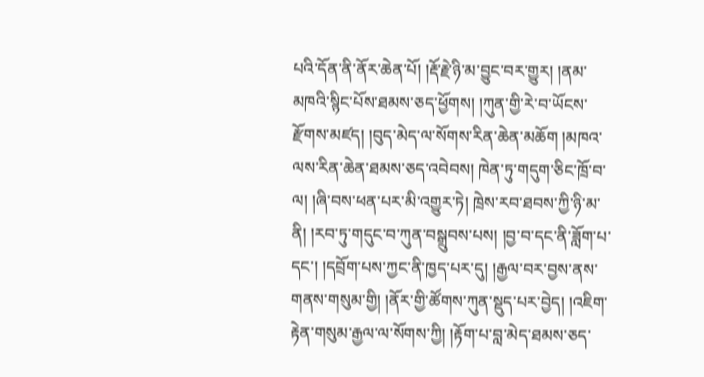པའི་དོན་ནི་ནོར་ཆེན་པོ། །རྡོ་རྗེ་ཉི་མ་བྱུང་བར་གྱུར། །ནམ་མཁའི་སྙིང་པོས་ཐམས་ཅད་ཕྱོགས། །ཀུན་གྱི་རེ་བ་ཡོངས་རྫོགས་མཛད། །བུད་མེད་ལ་སོགས་རིན་ཆེན་མཆོག །མཁའ་ལས་རིན་ཆེན་ཐམས་ཅད་འབེབས། ཁེན་ཏུ་གདུག་ཅིང་ཁྲོ་བ་ལ། །ཞི་བས་ཕན་པར་མི་འགྱུར་ཏེ། ཁྲེས་རབ་ཐབས་ཀྱི་ཉི་མ་ནི། །རབ་ཏུ་གདུང་བ་ཀུན་བསྒྲུབས་པས། །བྱ་བ་དང་ནི་ཟློག་པ་དང་། །དབྲོག་པས་ཀྱང་ནི་ཁྱད་པར་དུ། །རྒྱལ་བར་བྱས་ནས་གནས་གསུམ་གྱི། །ནོར་གྱི་ཚོགས་ཀུན་སྡུད་པར་བྱེད། །འཇིག་རྟེན་གསུམ་རྒྱལ་ལ་སོགས་ཀྱི། །རྟོག་པ་བླ་མེད་ཐམས་ཅད་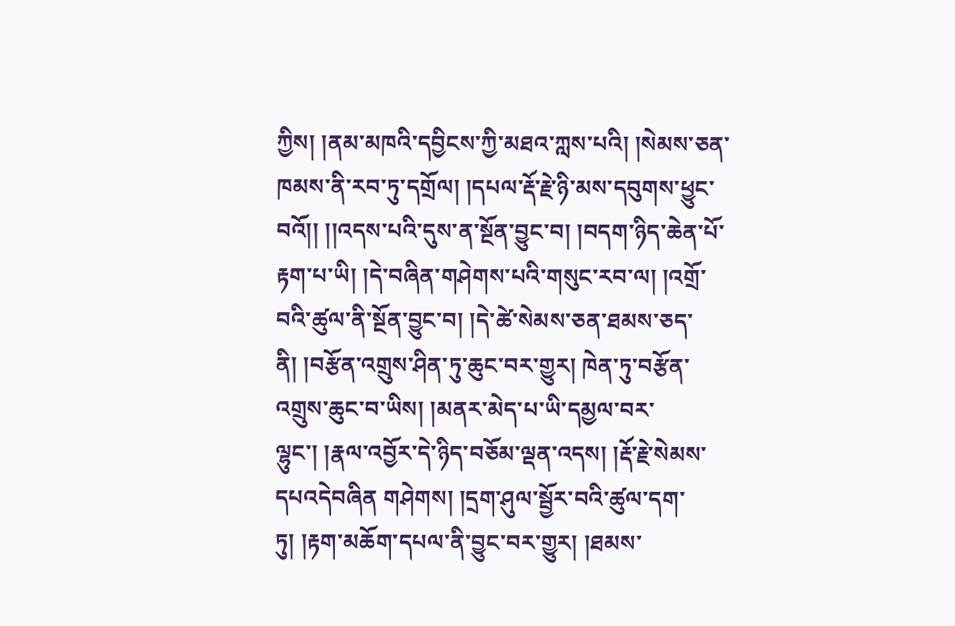ཀྱིས། །ནམ་མཁའི་དབྱིངས་ཀྱི་མཐའ་ཀླས་པའི། །སེམས་ཅན་ཁམས་ནི་རབ་ཏུ་དགྲོལ། །དཔལ་རྡོ་རྗེ་ཉི་མས་དབུགས་ཕྱུང་བའོ།། །།འདས་པའི་དུས་ན་སྔོན་བྱུང་བ། །བདག་ཉིད་ཆེན་པོ་རྟག་པ་ཡི། །དེ་བཞིན་གཤེགས་པའི་གསུང་རབ་ལ། །འགྲོ་བའི་ཚུལ་ནི་སྔོན་བྱུང་བ། །དེ་ཚེ་སེམས་ཅན་ཐམས་ཅད་ནི། །བརྩོན་འགྲུས་ཤིན་ཏུ་ཆུང་བར་གྱུར། ཁེན་ཏུ་བརྩོན་འགྲུས་ཆུང་བ་ཡིས། །མནར་མེད་པ་ཡི་དམྱལ་བར་ལྷུང་། །རྣལ་འབྱོར་དེ་ཉིད་བཅོམ་ལྡན་འདས། །རྡོ་རྗེ་སེམས་དཔའདེབཞིན གཤེགས། །དྲག་ཤུལ་སྦྱོར་བའི་ཚུལ་དག་ཏུ། །རྟག་མཆོག་དཔལ་ནི་བྱུང་བར་གྱུར། །ཐམས་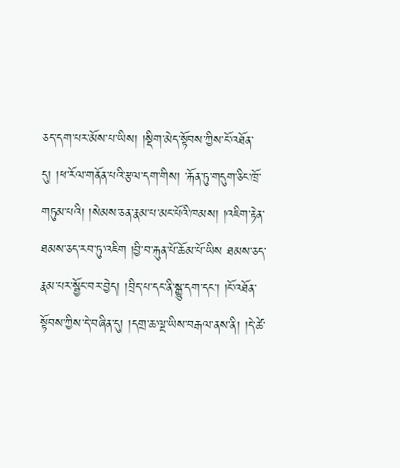ཅད་དག་པར་མོས་པ་ཡིས། །སྡིག་མེད་སྟོབས་ཀྱིས་ངོ་འཐོན་དུ། །ཕ་རོལ་གནོན་པའི་རྩལ་དག་གིས། ་རྐོན་ཏུ་གདུག་ཅིང་ཁྲོ་གཏུམ་པའི། །སེམས་ཅན་རྣམ་པ་མང་པོའི་ཁམས། །འཇིག་རྟེན་ཐམས་ཅད་རབ་ཏུ་འཇིག །བྱི་བ་རྐུན་པོ་ཆོམ་པོ་ཡིས ཐམས་ཅད་རྣམ་པར་སྦྱོང་བར་བྱེད། །བྲིད་པ་དང་ནི་སྒྱུ་དག་དང་། །ངོ་འཐོན་སྟོབས་ཀྱིས་དེ་བཞིན་དུ། །དགྲ་ཆ་ལྔ་ཡིས་བརྒལ་ནས་ནི། །དེ་ཚེ་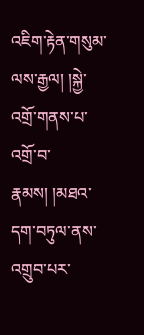འཇིག་རྟེན་གསུམ་ལས་རྒྱལ། །སྐྱེ་འགྲོ་གནས་པ་འགྲོ་བ་རྣམས། །མཐའ་དག་བཏུལ་ནས་འགྲུབ་པར་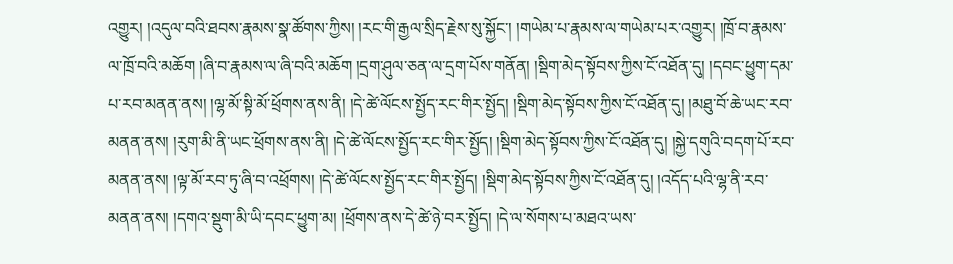འགྱུར། །འདུལ་བའི་ཐབས་རྣམས་སྣ་ཚོགས་ཀྱིས། །རང་གི་རྒྱལ་སྲིད་རྗེས་སུ་སྐྱོང་། །གཡེམ་པ་རྣམས་ལ་གཡེམ་པར་འགྱུར། །ཁྲོ་བ་རྣམས་ལ་ཁྲོ་བའི་མཆོག །ཞི་བ་རྣམས་ལ་ཞི་བའི་མཆོག །དྲག་ཤུལ་ཅན་ལ་དྲག་པོས་གནོན། །སྡིག་མེད་སྟོབས་ཀྱིས་ངོ་འཐོན་དུ། །དབང་ཕྱུག་དམ་པ་རབ་མནན་ནས། །ལྷ་མོ་སྟི་མོ་ཕྲོགས་ནས་ནི། །དེ་ཚེ་ལོངས་སྤྱོད་རང་གིར་སྤྱོད། །སྡིག་མེད་སྟོབས་ཀྱིས་ངོ་འཐོན་དུ། །མཐུ་བོ་ཆེ་ཡང་རབ་མནན་ནས། །རུག་མི་ནི་ཡང་ཕྲོགས་ནས་ནི། །དེ་ཚེ་ལོངས་སྤྱོད་རང་གིར་སྤྱོད། །སྡིག་མེད་སྟོབས་ཀྱིས་ངོ་འཐོན་དུ། །སྐྱེ་དགུའི་བདག་པོ་རབ་མནན་ནས། །ལྟ་མོ་རབ་ཏུ་ཞི་བ་འཕྲོགས། །དེ་ཚེ་ལོངས་སྤྱོད་རང་གིར་སྤྱོད། །སྡིག་མེད་སྟོབས་ཀྱིས་ངོ་འཐོན་དུ། །འདོད་པའི་ལྷ་ནི་རབ་མནན་ནས། །དགའ་སྡུག་མི་ཡི་དབང་ཕྱུག་མ། །ཕྲོགས་ནས་དེ་ཚེ་ཉེ་བར་སྤྱོད། །དེ་ལ་སོགས་པ་མཐའ་ཡས་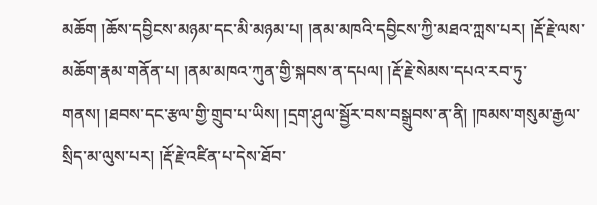མཆོག །ཆོས་དབྱིངས་མཉམ་དང་མི་མཉམ་པ། །ནམ་མཁའི་དབྱིངས་ཀྱི་མཐའ་ཀླས་པར། །རྡོ་རྗེ་ལས་མཆོག་རྣམ་གནོན་པ། །ནམ་མཁའ་ཀུན་གྱི་སྐབས་ན་དཔལ། །རྡོ་རྗེ་སེམས་དཔའ་རབ་ཏུ་གནས། །ཐབས་དང་རྩལ་གྱི་གྲུབ་པ་ཡིས། །དྲག་ཤུལ་སྦྱོར་བས་བསྒྲུབས་ན་ནི། །ཁམས་གསུམ་རྒྱལ་སྲིད་མ་ལུས་པར། །རྡོ་རྗེ་འཛིན་པ་དེས་ཐོབ་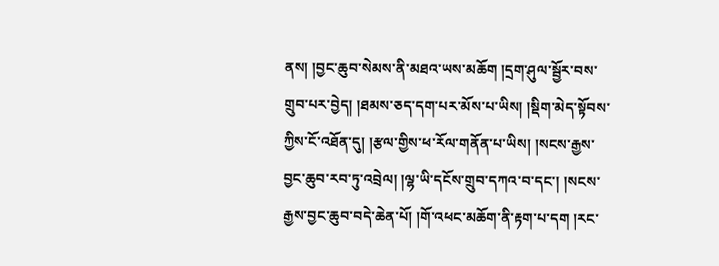ནས། །བྱང་ཆུབ་སེམས་ནི་མཐའ་ཡས་མཆོག །དྲག་ཤུལ་སྦྱོར་བས་གྲུབ་པར་བྱེད། །ཐམས་ཅད་དག་པར་མོས་པ་ཡིས། །སྡིག་མེད་སྟོབས་ཀྱིས་ངོ་འཐོན་དུ། །རྩལ་གྱིས་ཕ་རོལ་གནོན་པ་ཡིས། །སངས་རྒྱས་བྱང་ཆུབ་རབ་ཏུ་འབྲེལ། །ལྷ་ཡི་དངོས་གྲུབ་དཀའ་བ་དང་། །སངས་རྒྱས་བྱང་ཆུབ་བདེ་ཆེན་པོ། །གོ་འཕང་མཆོག་ནི་རྟག་པ་དག །རང་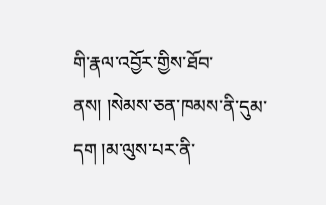གི་རྣལ་འབྱོར་གྱིས་ཐོབ་ནས། །སེམས་ཅན་ཁམས་ནི་དུམ་དག །མ་ལུས་པར་ནི་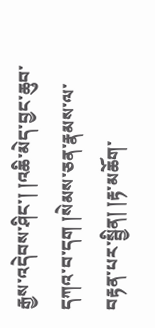རྒྱས་འདེབས་ཤིང་། །འཆི་མེད་བྱང་ཆུབ་དཀའ་བ་དག །སེམས་ཅན་རྣམས་ལ་བརྟན་པར་སྦྱིན། །རྟ་མཆོག་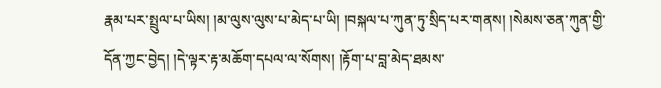རྣམ་པར་སྤྲུལ་པ་ཡིས། །མ་ལུས་ལུས་པ་མེད་པ་ཡི། །བསྐལ་པ་ཀུན་ཏུ་སྲིད་པར་གནས། །སེམས་ཅན་ཀུན་གྱི་དོན་ཀྱང་བྱེད། །དེ་ལྟར་རྟ་མཆོག་དཔལ་ལ་སོགས། །རྟོག་པ་བླ་མེད་ཐམས་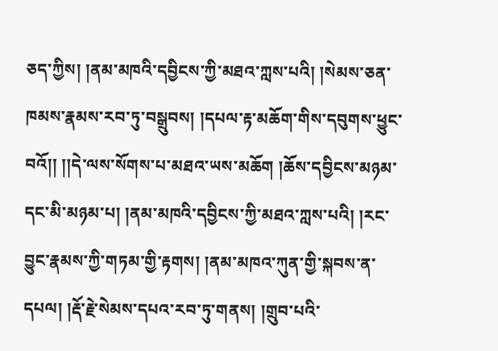ཅད་ཀྱིས། །ནམ་མཁའི་དབྱིངས་ཀྱི་མཐའ་ཀླས་པའི། །སེམས་ཅན་ཁམས་རྣམས་རབ་ཏུ་བསྒྲུབས། །དཔལ་རྟ་མཆོག་གིས་དབུགས་ཕྱུང་བའོ།། །།དེ་ལས་སོགས་པ་མཐའ་ཡས་མཆོག །ཆོས་དབྱིངས་མཉམ་དང་མི་མཉམ་པ། །ནམ་མཁའི་དབྱིངས་ཀྱི་མཐའ་ཀླས་པའི། །རང་བྱུང་རྣམས་ཀྱི་གཏམ་གྱི་རྟགས། །ནམ་མཁའ་ཀུན་གྱི་སྐབས་ན་དཔལ། །རྡོ་རྗེ་སེམས་དཔའ་རབ་ཏུ་གནས། །གྲུབ་པའི་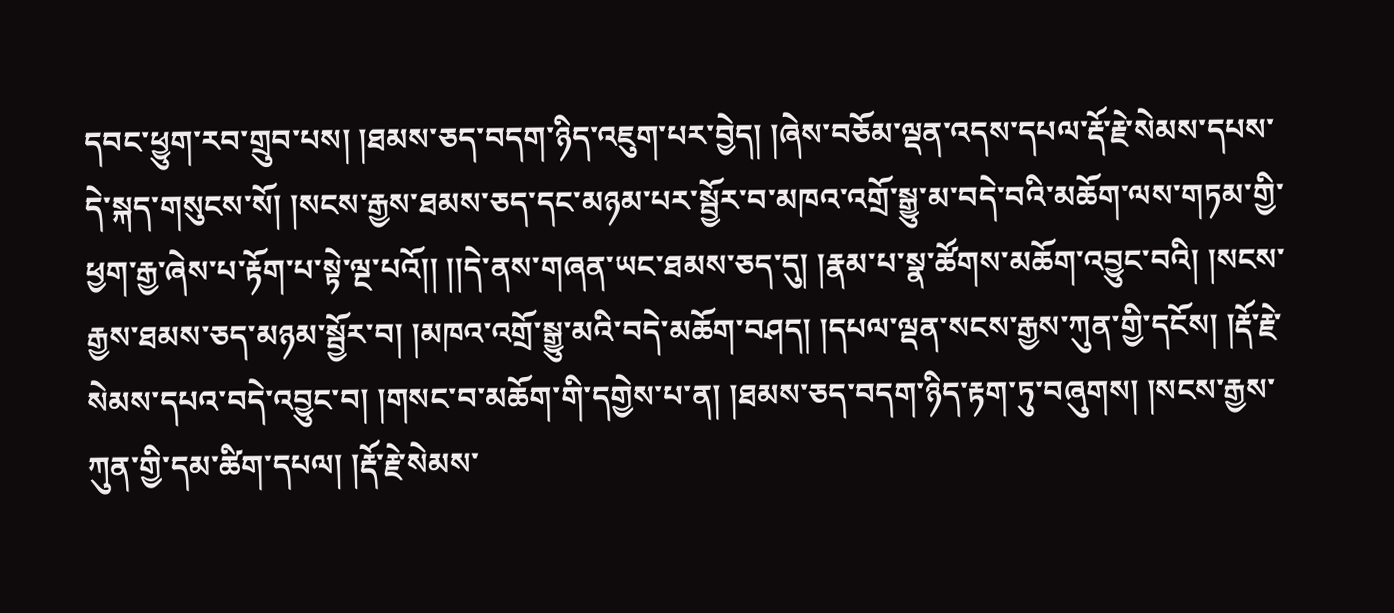དབང་ཕྱུག་རབ་གྲུབ་པས། །ཐམས་ཅད་བདག་ཉིད་འཇུག་པར་བྱེད། །ཞེས་བཅོམ་ལྡན་འདས་དཔལ་རྡོ་རྗེ་སེམས་དཔས་དེ་སྐད་གསུངས་སོ། །སངས་རྒྱས་ཐམས་ཅད་དང་མཉམ་པར་སྦྱོར་བ་མཁའ་འགྲོ་སྒྱུ་མ་བདེ་བའི་མཆོག་ལས་གཏམ་གྱི་ཕྱག་རྒྱ་ཞེས་པ་རྟོག་པ་སྟེ་ལྔ་པའོ།། །།དེ་ནས་གཞན་ཡང་ཐམས་ཅད་དུ། །རྣམ་པ་སྣ་ཚོགས་མཆོག་འབྱུང་བའི། །སངས་རྒྱས་ཐམས་ཅད་མཉམ་སྦྱོར་བ། །མཁའ་འགྲོ་སྒྱུ་མའི་བདེ་མཆོག་བཤད། །དཔལ་ལྡན་སངས་རྒྱས་ཀུན་གྱི་དངོས། །རྡོ་རྗེ་སེམས་དཔའ་བདེ་འབྱུང་བ། །གསང་བ་མཆོག་གི་དགྱེས་པ་ན། །ཐམས་ཅད་བདག་ཉིད་རྟག་ཏུ་བཞུགས། །སངས་རྒྱས་ཀུན་གྱི་དམ་ཚིག་དཔལ། །རྡོ་རྗེ་སེམས་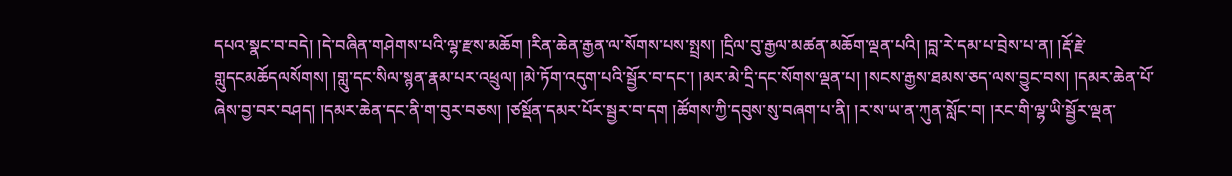དཔའ་སྣང་བ་བདེ། །དེ་བཞིན་གཤེགས་པའི་ལྷ་རྫས་མཆོག །རིན་ཆེན་རྒྱན་ལ་སོགས་པས་སྤྲས། །དྲིལ་བུ་རྒྱལ་མཚན་མཆོག་ལྡན་པའི། །བླ་རེ་དམ་པ་བྲེས་པ་ན། །རྡོ་རྗེ་གླུདངམཆོདལསོགས། །གླུ་དང་སིལ་སྙན་རྣམ་པར་འཕྲུལ། །མེ་ཏོག་འདུག་པའི་སྦྱོར་བ་དང་། །མར་མེ་དྲི་དང་སོགས་ལྡན་པ། །སངས་རྒྱས་ཐམས་ཅད་ལས་བྱུང་བས། །དམར་ཆེན་པོ་ཞེས་བྱ་བར་བཤད། །དམར་ཆེན་དང་ནི་ག་བུར་བཅས། །ཙསྡོན་དམར་པོར་སྦྱར་བ་དག །ཚོགས་ཀྱི་དབུས་སུ་བཞག་པ་ནི། །ར་ས་ཡ་ན་ཀུན་སློང་བ། །རང་གི་ལྷ་ཡི་སྦྱོར་ལྡན་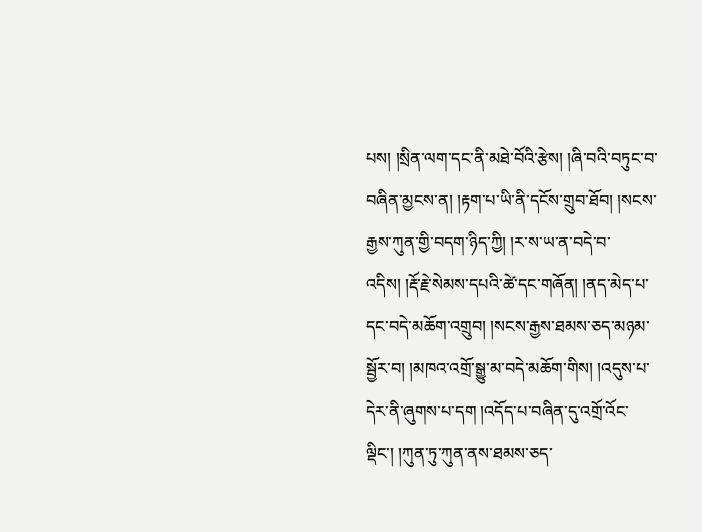པས། །སྲིན་ལག་དང་ནི་མཐེ་བོའི་རྩེས། །ཞི་བའི་བཏུང་བ་བཞིན་མྱངས་ན། །རྟག་པ་ཡི་ནི་དངོས་གྲུབ་ཐོབ། །སངས་རྒྱས་ཀུན་གྱི་བདག་ཉིད་ཀྱི། །ར་ས་ཡ་ན་བདེ་བ་འདིས། །རྡོ་རྗེ་སེམས་དཔའི་ཚེ་དང་གཞོན། །ནད་མེད་པ་དང་བདེ་མཆོག་འགྲུབ། །སངས་རྒྱས་ཐམས་ཅད་མཉམ་སྦྱོར་བ། །མཁའ་འགྲོ་སྒྱུ་མ་བདེ་མཆོག་གིས། །འདུས་པ་དེར་ནི་ཞུགས་པ་དག །འདོད་པ་བཞིན་དུ་འགྲོ་འོང་ལྡིང་། །ཀུན་ཏུ་ཀུན་ནས་ཐམས་ཅད་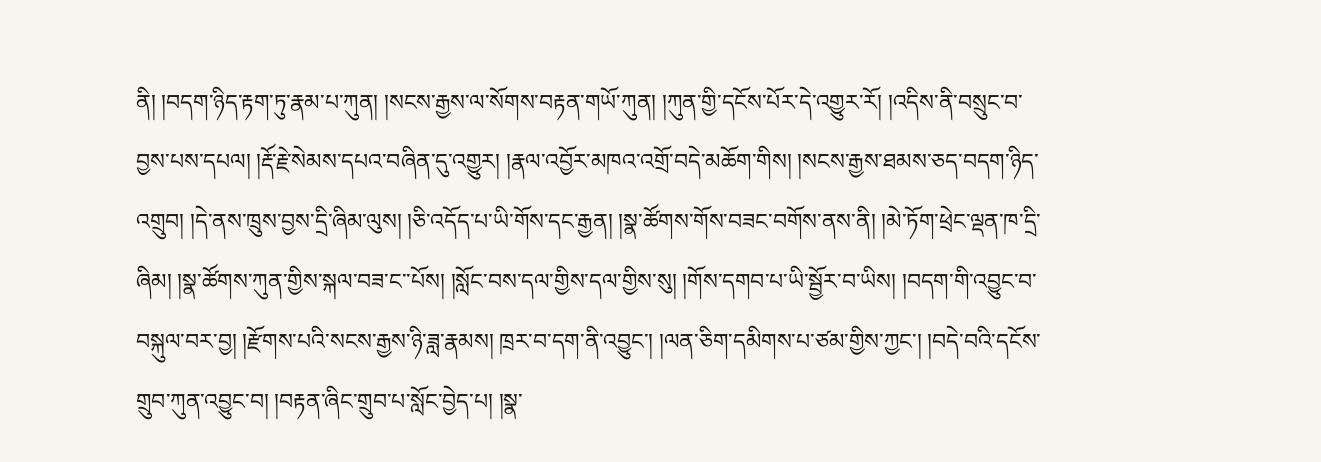ནི། །བདག་ཉིད་རྟག་ཏུ་རྣམ་པ་ཀུན། །སངས་རྒྱས་ལ་སོགས་བརྟན་གཡོ་ཀུན། །ཀུན་གྱི་དངོས་པོར་དེ་འགྱུར་རོ། །འདིས་ནི་བསྲུང་བ་བྱས་པས་དཔལ། །རྡོ་རྗེ་སེམས་དཔའ་བཞིན་དུ་འགྱུར། །རྣལ་འབྱོར་མཁའ་འགྲོ་བདེ་མཆོག་གིས། །སངས་རྒྱས་ཐམས་ཅད་བདག་ཉིད་འགྲུབ། །དེ་ནས་ཁྲུས་བྱས་དྲི་ཞིམ་ལུས། །ཅི་འདོད་པ་ཡི་གོས་དང་རྒྱན། །སྣ་ཚོགས་གོས་བཟང་བགོས་ནས་ནི། །མེ་ཏོག་ཕྲེང་ལྡན་ཁ་དྲི་ཞིམ། །སྣ་ཚོགས་ཀུན་གྱིས་སྐལ་བཟ་ང་་པོས། །སློང་བས་དལ་གྱིས་དལ་གྱིས་སུ། །གོས་དགབ་པ་ཡི་སྦྱོར་བ་ཡིས། །བདག་གི་འབྱུང་བ་བསྐུལ་བར་བྱ། །རྫོགས་པའི་སངས་རྒྱས་ཉི་ཟླ་རྣམས། ཁྲར་བ་དག་ནི་འབྱུང་། །ལན་ཅིག་དམིགས་པ་ཙམ་གྱིས་ཀྱང་། །བདེ་བའི་དངོས་གྲུབ་ཀུན་འབྱུང་བ། །བརྟན་ཞིང་གྲུབ་པ་སློང་བྱེད་པ། །སྣ་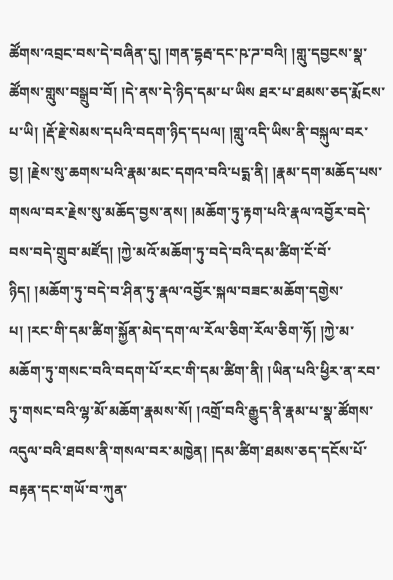ཚོགས་འབྲང་བས་དེ་བཞིན་དུ། །གན་དྷརྦ་དང་ཥ་ཌ་བའི། །གླུ་དབྱངས་སྣ་ཚོགས་གླུས་བསྒྲུབ་བོ། །དེ་ནས་དེ་ཉིད་དམ་པ་ཡིས ཐར་པ་ཐམས་ཅད་རྨོངས་པ་ཡི། །རྡོ་རྗེ་སེམས་དཔའི་བདག་ཉིད་དཔལ། །གླུ་འདི་ཡིས་ནི་བསྐུལ་བར་བྱ། །རྗེས་སུ་ཆགས་པའི་རྣམ་མང་དགའ་བའི་པདྨ་ནི། །རྣམ་དག་མཆོད་པས་གསལ་བར་རྗེས་སུ་མཆོད་བྱས་ནས། །མཆོག་ཏུ་རྟག་པའི་རྣལ་འབྱོར་བདེ་བས་བདེ་གྲུབ་མཛོད། །ཀྱེ་མའོ་མཆོག་ཏུ་བདེ་བའི་དམ་ཚིག་ངོ་བོ་ཉིད། །མཆོག་ཏུ་བདེ་བ་ཤིན་ཏུ་རྣལ་འབྱོར་སྐལ་བཟང་མཆོག་དགྱེས་པ། །རང་གི་དམ་ཚིག་སྐྱོན་མེད་དག་ལ་རོལ་ཅིག་རོལ་ཅིག་ཧོ། །ཀྱེ་མ་མཆོག་ཏུ་གསང་བའི་བདག་པོ་རང་གི་དམ་ཚིག་ནི། །ཡིན་པའི་ཕྱིར་ན་རབ་ཏུ་གསང་བའི་ལྷ་མོ་མཆོག་རྣམས་སོ། །འགྲོ་བའི་རྒྱུད་ནི་རྣམ་པ་སྣ་ཚོགས་འདུལ་བའི་ཐབས་ནི་གསལ་བར་མཁྱེན། །དམ་ཚིག་ཐམས་ཅད་དངོས་པོ་བརྟན་དང་གཡོ་བ་ཀུན་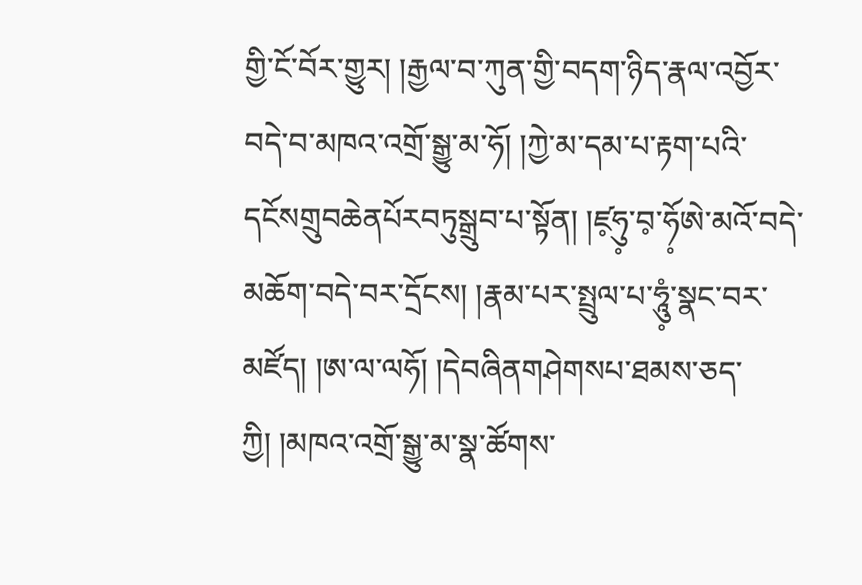གྱི་ངོ་བོར་གྱུར། །རྒྱལ་བ་ཀུན་གྱི་བདག་ཉིད་རྣལ་འབྱོར་བདེ་བ་མཁའ་འགྲོ་སྒྱུ་མ་ཧོ། །ཀྱེ་མ་དམ་པ་རྟག་པའི་དངོསགྲུབཆེནཔོརབཏུསྒྲུབ་པ་སྟོན། །ཛ༷ཧུ༷་བ༷་ཧོ༷ཨེ་མའོ་བདེ་མཆོག་བདེ་བར་དྲོངས། །རྣམ་པར་སྤྲུལ་པ་ཧཱུཾ༷་སྣང་བར་མཛོད། །ཨ་ལ་ལཧོ། །དེབཞིནགཤེགསཔ་ཐམས་ཅད་ཀྱི། །མཁའ་འགྲོ་སྒྱུ་མ་སྣ་ཚོགས་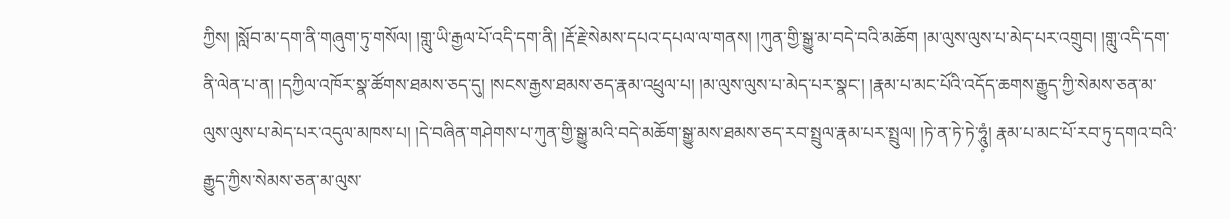ཀྱིས། །སློབ་མ་དག་ནི་གཞུག་ཏུ་གསོལ། །གླུ་ཡི་རྒྱལ་པོ་འདི་དག་ནི། །རྡོ་རྗེ་སེམས་དཔའ་དཔལ་ལ་གནས། །ཀུན་གྱི་སྒྱུ་མ་བདེ་བའི་མཆོག །མ་ལུས་ལུས་པ་མེད་པར་འགྲུབ། །གླུ་འདི་དག་ནི་ལེན་པ་ན། །དཀྱིལ་འཁོར་སྣ་ཚོགས་ཐམས་ཅད་དུ། །སངས་རྒྱས་ཐམས་ཅད་རྣམ་འཕྲུལ་པ། །མ་ལུས་ལུས་པ་མེད་པར་སྣང་། །རྣམ་པ་མང་པོའི་འདོད་ཆགས་རྒྱུད་ཀྱི་སེམས་ཅན་མ་ལུས་ལུས་པ་མེད་པར་འདུལ་མཁས་པ། །དེ་བཞིན་གཤེགས་པ་ཀུན་གྱི་སྒྱུ་མའི་བདེ་མཆོག་སྒྱུ་མས་ཐམས་ཅད་རབ་སྤྲུལ་རྣམ་པར་སྤྲུལ། །ཏེ་ན་ཏེ་ཏེ་ཧཱུཾ༷། རྣམ་པ་མང་པོ་རབ་ཏུ་དགའ་བའི་རྒྱུད་ཀྱིས་སེམས་ཅན་མ་ལུས་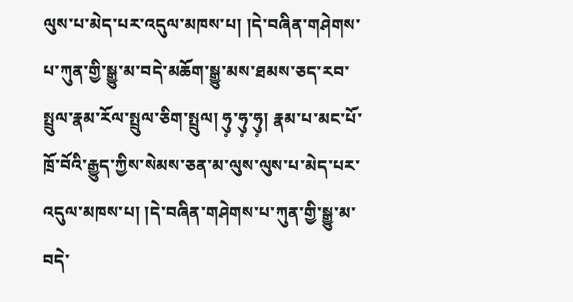ལུས་པ་མེད་པར་འདུལ་མཁས་པ། །དེ་བཞིན་གཤེགས་པ་ཀུན་གྱི་སྒྱུ་མ་བདེ་མཆོག་སྒྱུ་མས་ཐམས་ཅད་རབ་སྤྲུལ་རྣམ་རོལ་སྤྲུལ་ཅིག་སྤྲུལ། ཧུ༷་ཧུ༷་ཧུ༷། རྣམ་པ་མང་པོ་ཁྲོ་བོའི་རྒྱུད་ཀྱིས་སེམས་ཅན་མ་ལུས་ལུས་པ་མེད་པར་འདུལ་མཁས་པ། །དེ་བཞིན་གཤེགས་པ་ཀུན་གྱི་སྒྱུ་མ་བདེ་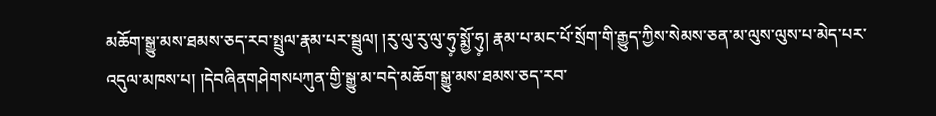མཆོག་སྒྱུ་མས་ཐམས་ཅད་རབ་སྤྲུལ་རྣམ་པར་སྦྲུལ། །རུ་ལུ་རུ་ལུ་ཧུ༷་སྨྱོ་ཧུ༷། རྣམ་པ་མང་པོ་སྲོག་གི་རྒྱུད་ཀྱིས་སེམས་ཅན་མ་ལུས་ལུས་པ་མེད་པར་འདུལ་མཁས་པ། །དེབཞིནགཤེགསཔཀུན་གྱི་སྒྱུ་མ་བདེ་མཆོག་སྒྱུ་མས་ཐམས་ཅད་རབ་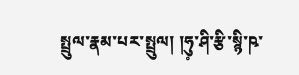སྤྲུལ་རྣམ་པར་སྤྲུལ། །ཧུ༷་ཤི་རྩི་སྙི་ཥ་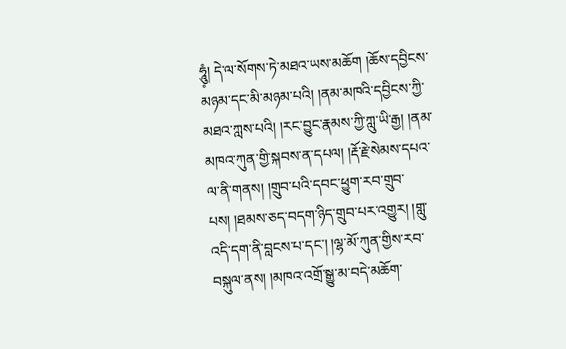ཧཱུཾ༷། དེ་ལ་སོགས་ཏེ་མཐའ་ཡས་མཆོག །ཆོས་དབྱིངས་མཉམ་དང་མི་མཉམ་པའི། །ནམ་མཁའི་དབྱིངས་ཀྱི་མཐའ་ཀླས་པའི། །རང་བྱུང་རྣམས་ཀྱི་ཀླུ་ཡི་རྒྱ། །ནམ་མཁའ་ཀུན་གྱི་སྐབས་ན་དཔལ། །རྡོ་རྗེ་སེམས་དཔའ་ལ་ནི་གནས། །གྲུབ་པའི་དབང་ཕྱུག་རབ་གྲུབ་པས། །ཐམས་ཅད་བདག་ཉིད་གྲུབ་པར་འགྱུར། །གླུ་འདི་དག་ནི་བླངས་པ་དང་། །ལྷ་མོ་ཀུན་གྱིས་རབ་བསྐུལ་ནས། །མཁའ་འགྲོ་སྒྱུ་མ་བདེ་མཆོག་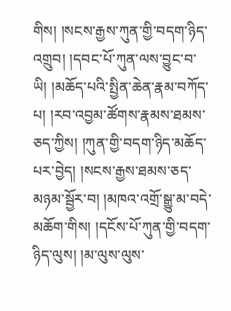གིས། །སངས་རྒྱས་ཀུན་གྱི་བདག་ཉིད་འགྲུབ། །དབང་པོ་ཀུན་ལས་བྱུང་བ་ཡི། །མཆོད་པའི་སྤྱིན་ཆེན་རྣམ་བཀོད་པ། །རབ་འབྱམ་ཚོགས་རྣམས་ཐམས་ཅད་ཀྱིས། །ཀུན་གྱི་བདག་ཉིད་མཆོད་པར་བྱེད། །སངས་རྒྱས་ཐམས་ཅད་མཉམ་སྦྱོར་བ། །མཁའ་འགྲོ་སྒྱུ་མ་བདེ་མཆོག་གིས། །དངོས་པོ་ཀུན་གྱི་བདག་ཉིད་ལུས། །མ་ལུས་ལུས་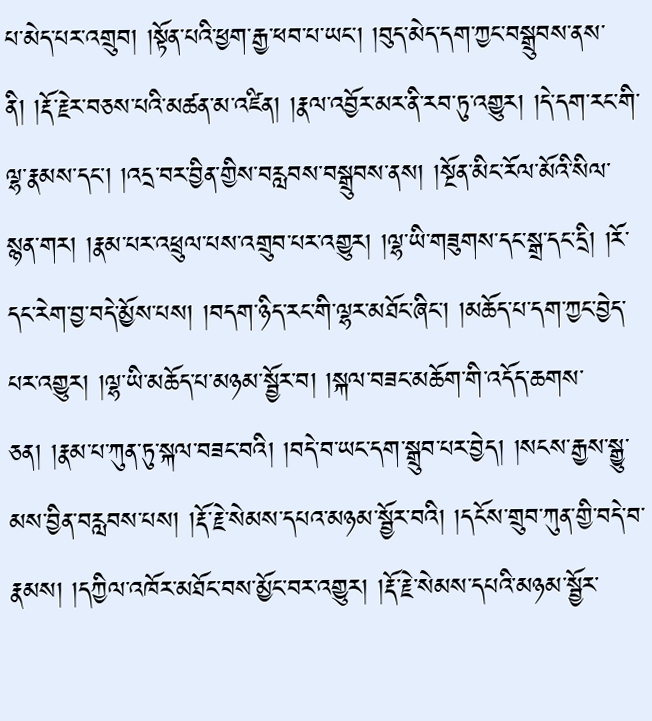པ་མེད་པར་འགྲུབ། །སྟོན་པའི་ཕྱག་རྒྱ་ཕབ་པ་ཡང་། །བུད་མེད་དག་ཀྱང་བསྒྲུབས་ནས་ནི། །རྡོ་རྗེར་བཅས་པའི་མཚན་མ་འཛིན། །རྣལ་འབྱོར་མར་ནི་རབ་ཏུ་འགྱུར། །དེ་དག་རང་གི་ལྷ་རྣམས་དང་། །འདྲ་བར་བྱིན་གྱིས་བརླབས་བསྒྲུབས་ནས། །སྔོན་མིང་རོལ་མོའི་སིལ་སྙན་གར། །རྣམ་པར་འཕྲུལ་པས་འགྲུབ་པར་འགྱུར། །ལྷ་ཡི་གཟུགས་དང་སྒྲ་དང་དྲི། །རོ་དང་རེག་བྱ་བདེ་མྱོས་པས། །བདག་ཉིད་རང་གི་ལྷར་མཐོང་ཞིང་། །མཆོད་པ་དག་ཀྱང་བྱེད་པར་འགྱུར། །ལྷ་ཡི་མཆོད་པ་མཉམ་སྦྱོར་བ། །སྐལ་བཟང་མཆོག་གི་འདོད་ཆགས་ཅན། །རྣམ་པ་ཀུན་ཏུ་སྐལ་བཟང་བའི། །བདེ་བ་ཡང་དག་སྒྲུབ་པར་བྱེད། །སངས་རྒྱས་སྒྱུ་མས་བྱིན་བརླབས་པས། །རྡོ་རྗེ་སེམས་དཔའ་མཉམ་སྦྱོར་བའི། །དངོས་གྲུབ་ཀུན་གྱི་བདེ་བ་རྣམས། །དཀྱིལ་འཁོར་མཐོང་བས་མྱོང་བར་འགྱུར། །རྡོ་རྗེ་སེམས་དཔའི་མཉམ་སྦྱོར་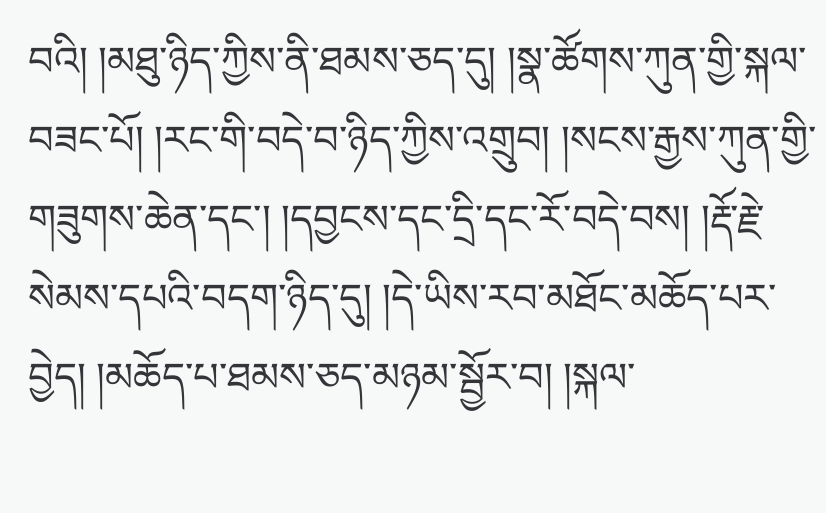བའི། །མཐུ་ཉིད་ཀྱིས་ནི་ཐམས་ཅད་དུ། །སྣ་ཚོགས་ཀུན་གྱི་སྐལ་བཟང་པོ། །རང་གི་བདེ་བ་ཉིད་ཀྱིས་འགྲུབ། །སངས་རྒྱས་ཀུན་གྱི་གཟུགས་ཆེན་དང་། །དབྱངས་དང་དྲི་དང་རོ་བདེ་བས། །རྡོ་རྗེ་སེམས་དཔའི་བདག་ཉིད་དུ། །དེ་ཡིས་རབ་མཐོང་མཆོད་པར་བྱེད། །མཆོད་པ་ཐམས་ཅད་མཉམ་སྦྱོར་བ། །སྐལ་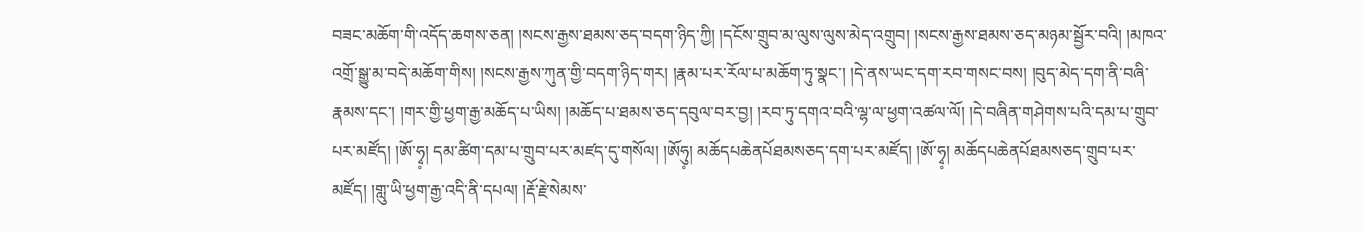བཟང་མཆོག་གི་འདོད་ཆགས་ཅན། །སངས་རྒྱས་ཐམས་ཅད་བདག་ཉིད་ཀྱི། །དངོས་གྲུབ་མ་ལུས་ལུས་མེད་འགྲུབ། །སངས་རྒྱས་ཐམས་ཅད་མཉམ་སྦྱོར་བའི། །མཁའ་འགྲོ་སྒྱུ་མ་བདེ་མཆོག་གིས། །སངས་རྒྱས་ཀུན་གྱི་བདག་ཉིད་གར། །རྣམ་པར་རོལ་པ་མཆོག་ཏུ་སྣང་། །དེ་ནས་ཡང་དག་རབ་གསང་བས། །བུད་མེད་དག་ནི་བཞི་རྣམས་དང་། །གར་གྱི་ཕྱག་རྒྱ་མཆོད་པ་ཡིས། །མཆོད་པ་ཐམས་ཅད་དབུལ་བར་བྱ། །རབ་ཏུ་དགའ་བའི་ལྷ་ལ་ཕྱག་འཚལ་ལོ། །དེ་བཞིན་གཤེགས་པའི་དམ་པ་གྲུབ་པར་མཛོད། །ཨོ་ཧྭ༷། དམ་ཚིག་དམ་པ་གྲུབ་པར་མཛད་དུ་གསོལ། །ཨོཧུ༷། མཆོདཔཆེནཔོཐམསཅད་དག་པར་མཛོད། །ཨོ་ཧྭ༷། མཆོདཔཆེནཔོཐམསཅད་གྲུབ་པར་མཛོད། །གླུ་ཡི་ཕྱག་རྒྱ་འདི་ནི་དཔལ། །རྡོ་རྗེ་སེམས་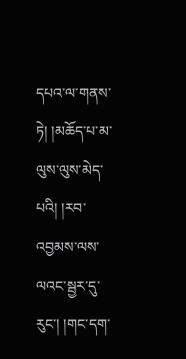དཔའ་ལ་གནས་ཏེ། །མཆོད་པ་མ་ལུས་ལུས་མེད་པའི། །རབ་འབྱམས་ལས་ལའང་སྦྱར་དུ་རུང་། །གང་དག་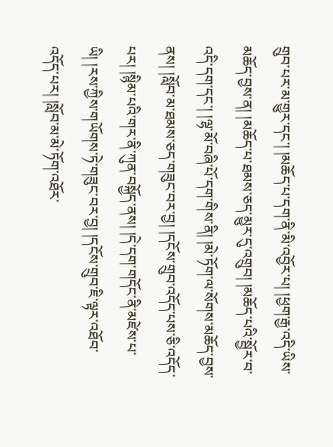གྲུབ་པར་མ་གྱུར་དང་། །མཆོད་པ་དག་ནི་མི་འབྱོར་པ། །ཕྱག་རྒྱ་འདི་ཡིས་མཆོད་བྱས་ན། །མཆོད་པ་ཐམས་ཅད་མྱུར་དུ་འགྲུབ། །མཆོད་པའི་སྦྱོར་བ་འདི་དག་དང་། །ལྷ་མོ་བཞི་པོ་དག་གིས་ནི། །མེ་ཏོག་ལ་སོགས་མཆོད་བྱས་ནས། །སློབ་མ་ཐམས་ཅད་གཟུང་བར་བྱ། །དངོས་གྲུབ་འདོད་པས་ཅི་འདོད་པར། །སྙིམ་པའི་གར་ནི་ཀུན་བསྐྱོད་ནས། །དེ་དག་གདོང་ནི་མཛེས་པ་ཡི། །རས་ཀྱིས་གཡོགས་ཏེ་གཟུང་བར་བྱ། །དངོས་གྲུབ་ཇི་ལྟར་འཐོབ་འདོད་པར། །སློབ་མ་མེ་ཏོག་འཐོར་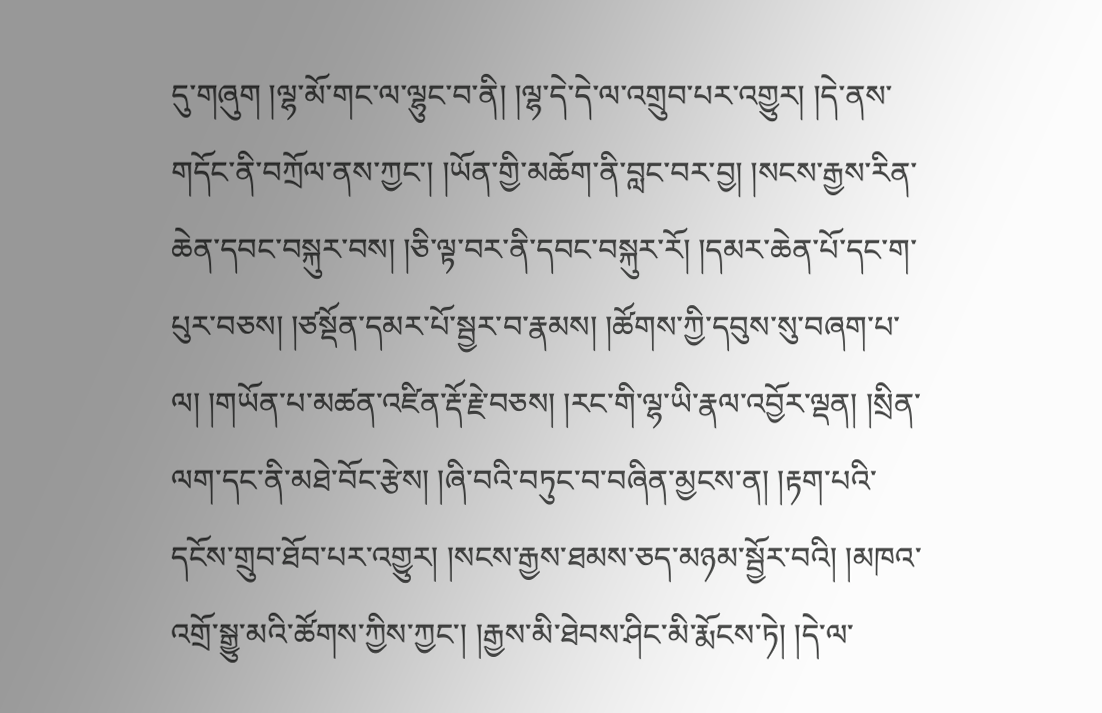དུ་གཞུག །ལྷ་མོ་གང་ལ་ལྷུང་བ་ནི། །ལྷ་དེ་དེ་ལ་འགྲུབ་པར་འགྱུར། །དེ་ནས་གདོང་ནི་བཀྲོལ་ནས་ཀྱང་། །ཡོན་གྱི་མཆོག་ནི་བླང་བར་བྱ། །སངས་རྒྱས་རིན་ཆེན་དབང་བསྐུར་བས། །ཅི་ལྟ་བར་ནི་དབང་བསྐུར་རོ། །དམར་ཆེན་པོ་དང་ག་པུར་བཅས། །ཙསྡོན་དམར་པོ་སྦྱར་བ་རྣམས། །ཚོགས་ཀྱི་དབུས་སུ་བཞག་པ་ལ། །གཡོན་པ་མཚན་འཛིན་རྡོ་རྗེ་བཅས། །རང་གི་ལྷ་ཡི་རྣལ་འབྱོར་ལྡན། །སྲིན་ལག་དང་ནི་མཐེ་བོང་རྩེས། །ཞི་བའི་བཏུང་བ་བཞིན་མྱངས་ན། །རྟག་པའི་དངོས་གྲུབ་ཐོབ་པར་འགྱུར། །སངས་རྒྱས་ཐམས་ཅད་མཉམ་སྦྱོར་བའི། །མཁའ་འགྲོ་སྒྱུ་མའི་ཚོགས་ཀྱིས་ཀྱང་། །རྒྱས་མི་ཐེབས་ཤིང་མི་རྨོངས་ཏེ། །དེ་ལ་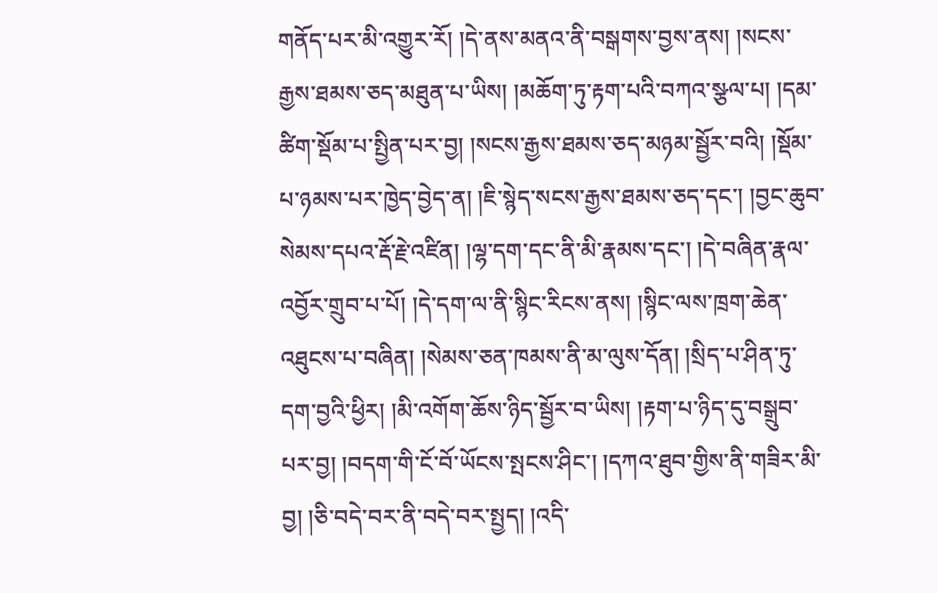གནོད་པར་མི་འགྱུར་རོ། །དེ་ནས་མནའ་ནི་བསྒགས་བྱས་ནས། །སངས་རྒྱས་ཐམས་ཅད་མཐུན་པ་ཡིས། །མཆོག་ཏུ་རྟག་པའི་བཀའ་སྩལ་པ། །དམ་ཚིག་སྡོམ་པ་སྤྱིན་པར་བྱ། །སངས་རྒྱས་ཐམས་ཅད་མཉམ་སྦྱོར་བའི། །སྡོམ་པ་ཉམས་པར་ཁྱེད་བྱེད་ན། །ཇི་སྙེད་སངས་རྒྱས་ཐམས་ཅད་དང་། །བྱང་ཆུབ་སེམས་དཔའ་རྡོ་རྗེ་འཛིན། །ལྷ་དག་དང་ནི་མི་རྣམས་དང་། །དེ་བཞིན་རྣལ་འབྱོར་གྲུབ་པ་པོ། །དེ་དག་ལ་ནི་སྙིང་རིངས་ནས། །སྙིང་ལས་ཁྲག་ཆེན་འཐུངས་པ་བཞིན། །སེམས་ཅན་ཁམས་ནི་མ་ལུས་དོན། །སྲིད་པ་ཤིན་ཏུ་དག་བྱའི་ཕྱིར། །མི་འགོག་ཆོས་ཉིད་སྦྱོར་བ་ཡིས། །རྟག་པ་ཉིད་དུ་བསྒྲུབ་པར་བྱ། །བདག་གི་ངོ་བོ་ཡོངས་སྤངས་ཤིང་། །དཀའ་ཐུབ་གྱིས་ནི་གཟིར་མི་བྱ། །ཅི་བདེ་བར་ནི་བདེ་བར་སྤྱད། །འདི་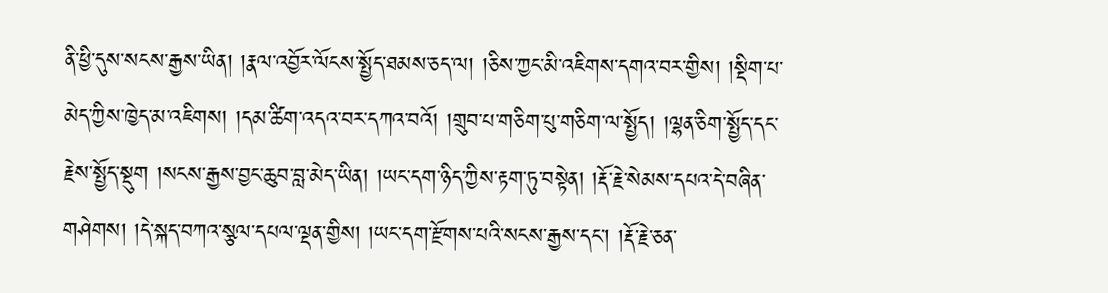ནི་ཕྱི་དུས་སངས་རྒྱས་ཡིན། །རྣལ་འབྱོར་ལོངས་སྤྱོད་ཐམས་ཅད་ལ། །ཅིས་ཀྱང་མི་འཇིགས་དགའ་བར་གྱིས། །སྡིག་པ་མེད་ཀྱིས་ཁྱེད་མ་འཇིགས། །དམ་ཚིག་འདའ་བར་དཀའ་བའོ། །གྲུབ་པ་གཅིག་པུ་གཅིག་ལ་སྤྱོད། །ལྷན་ཅིག་སྤྱོད་དང་རྗེས་སྤྱོད་སྡུག །སངས་རྒྱས་བྱང་ཆུབ་བླ་མེད་ཡིན། །ཡང་དག་ཉིད་ཀྱིས་རྟག་ཏུ་བསྟེན། །རྡོ་རྗེ་སེམས་དཔའ་དེ་བཞིན་གཤེགས། །དེ་སྐད་བཀའ་སྩལ་དཔལ་ལྡན་གྱིས། །ཡང་དག་རྫོགས་པའི་སངས་རྒྱས་དང་། །རྡོ་རྗེ་ཅན་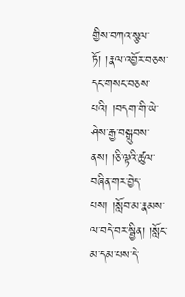གྱིས་བཀའ་སྩལ་ཏོ། །རྣལ་འབྱོར་བཅས་དང་གསང་བཅས་པའི། །བདག་གི་ཡེ་ཤེས་རྒྱ་བསྒྲུབས་ནས། །ཅི་ལྟའི་ཚུལ་བཞིན་གར་བྱེད་པས། །སློབ་མ་རྣམས་ལ་བདེ་བར་སྦྱིན། །སློང་མ་དམ་པས་དེ་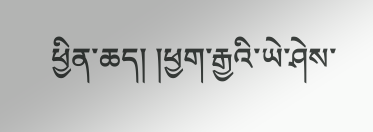ཕྱིན་ཆད། །ཕྱག་རྒྱའི་ཡེ་ཤེས་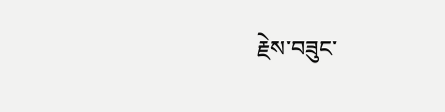རྗེས་བཟུང་